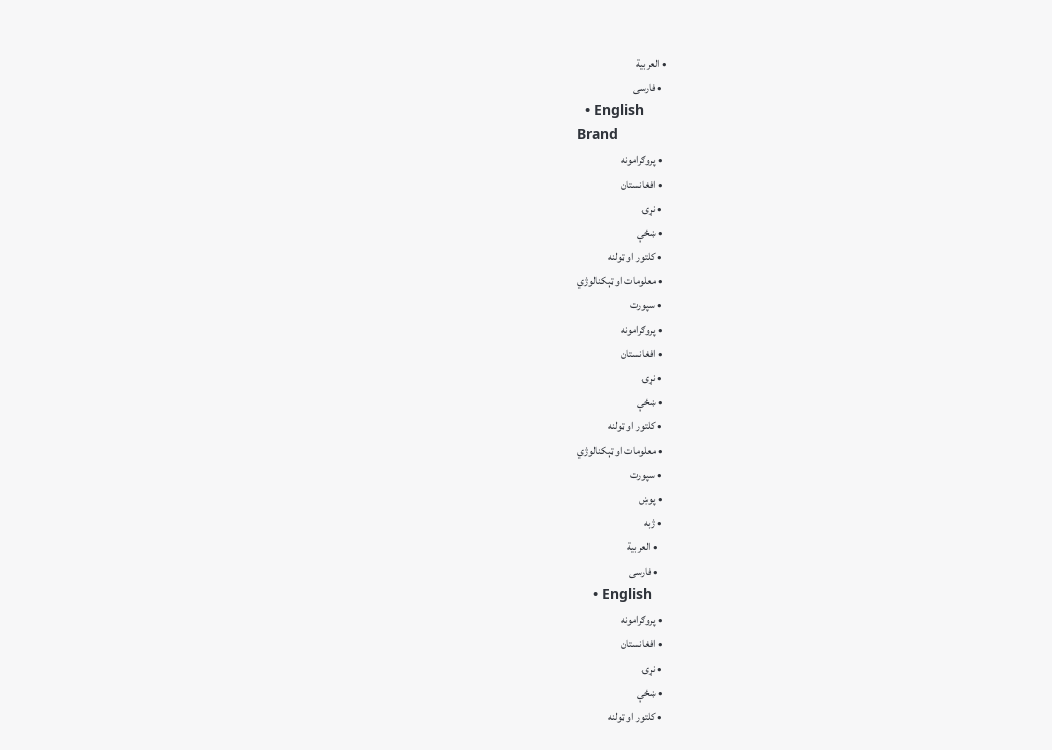• العربية
  • فارسی
  • English
Brand
  • پروګرامونه
  • افغانستان
  • نړۍ
  • ښځې
  • کلتور او ټولنه
  • معلومات او ټېکنالوژي
  • سپورت
  • پروګرامونه
  • افغانستان
  • نړۍ
  • ښځې
  • کلتور او ټولنه
  • معلومات او ټېکنالوژي
  • سپورت
  • پوښ
  • ژبه
    • العربية
    • فارسی
    • English
  • پروګرامونه
  • افغانستان
  • نړۍ
  • ښځې
  • کلتور او ټولنه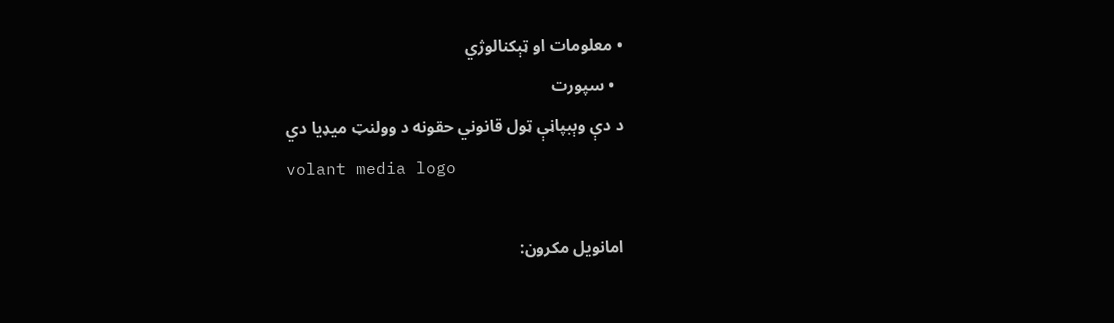• معلومات او ټېکنالوژي
  • سپورت
د دې وېبپاڼې ټول قانوني حقونه د وولنټ میډیا دي
volant media logo

امانویل مکرون: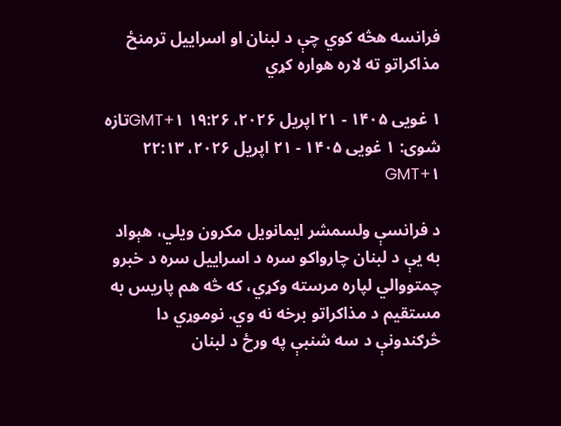فرانسه هڅه کوي چې د لبنان او اسراییل ترمنځ مذاکراتو ته لاره هواره کړي

۱ غویی ۱۴۰۵ - ۲۱ اپریل ۲۰۲۶، ۱۹:۲۶ GMT+۱تازه شوی: ۱ غویی ۱۴۰۵ - ۲۱ اپریل ۲۰۲۶، ۲۲:۱۳ GMT+۱

د فرانسې ولسمشر ایمانویل مکرون ویلي، هېواد به یې د لبنان چارواکو سره د اسراییل سره د خبرو چمتووالي لپاره مرسته وکړي، که څه هم پاریس به مستقیم د مذاکراتو برخه نه وي. نوموړي دا څرګندونې د سه شنبې په ورځ د لبنان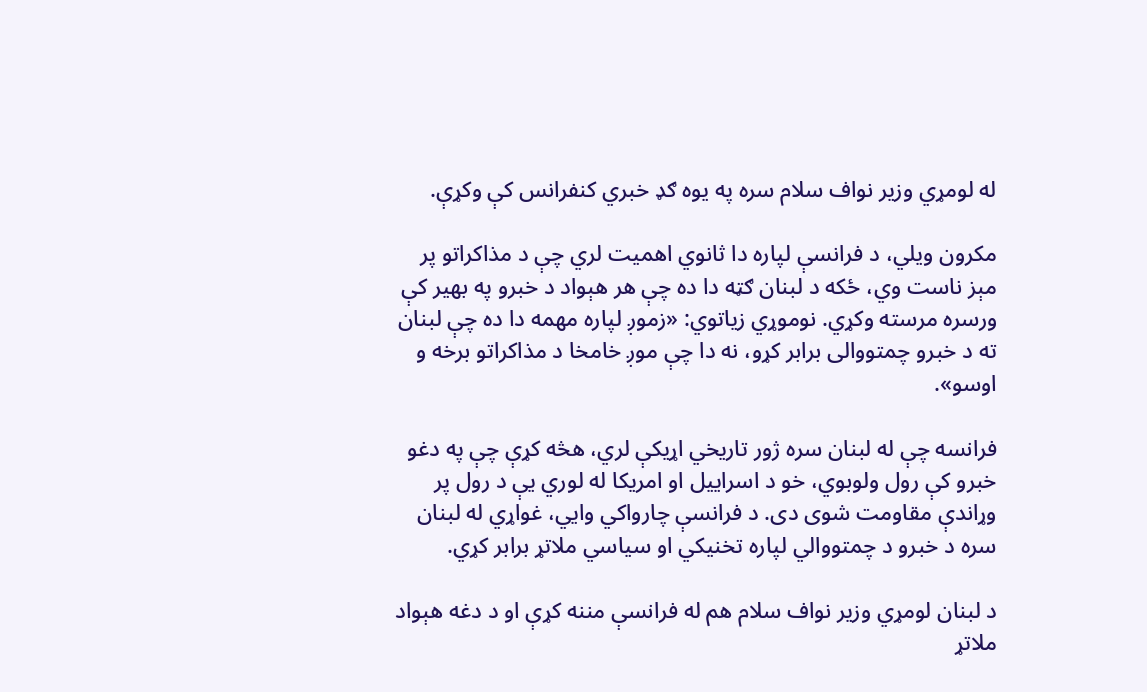له لومړي وزیر نواف سلام سره په یوه ګډ خبري کنفرانس کې وکړې.

مکرون ویلي، د فرانسې لپاره دا ثانوي اهمیت لري چې د مذاکراتو پر مېز ناست وي، ځکه د لبنان ګټه دا ده چې هر هېواد د خبرو په بهیر کې ورسره مرسته وکړي. نوموړي زیاتوي: «زموږ لپاره مهمه دا ده چې لبنان ته د خبرو چمتووالی برابر کړو، نه دا چې موږ خامخا د مذاکراتو برخه و اوسو».

فرانسه چې له لبنان سره ژور تاریخي اړیکې لري، هڅه کړې چې په دغو خبرو کې رول ولوبوي، خو د اسراییل او امریکا له لوري یې د رول پر وړاندې مقاومت شوی دی. د فرانسې چارواکي وایي، غواړي له لبنان سره د خبرو د چمتووالي لپاره تخنیکي او سیاسي ملاتړ برابر کړي.

د لبنان لومړي وزیر نواف سلام هم له فرانسې مننه کړې او د دغه هېواد ملاتړ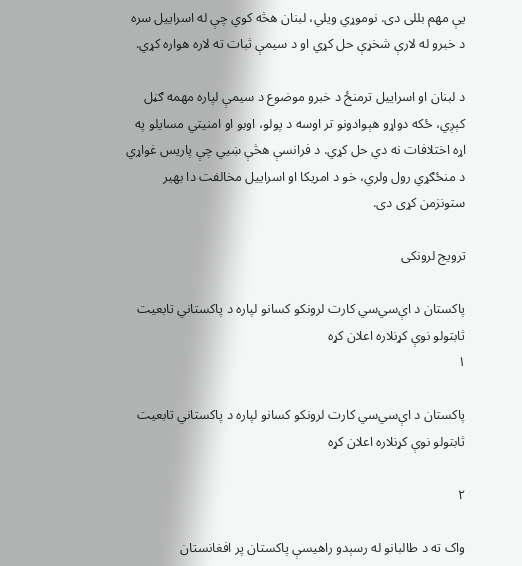یې مهم بللی دی. نوموړي ویلي، لبنان هڅه کوي چې له اسراییل سره د خبرو له لارې شخړې حل کړي او د سیمې ثبات ته لاره هواره کړي.

د لبنان او اسراییل ترمنځ د خبرو موضوع د سیمې لپاره مهمه ګڼل کېږي، ځکه دواړو هېوادونو تر اوسه د پولو، اوبو او امنیتي مسایلو په اړه اختلافات نه دي حل کړي. د فرانسې هڅې ښيي چې پاریس غواړي د منځګړي رول ولري، خو د امریکا او اسراییل مخالفت دا بهیر ستونزمن کړی دی.

ترویج لرونکی

پاکستان د اې‌سي‌سي کارت لرونکو کسانو لپاره د پاکستاني تابعیت ثابتولو نوې کړنلاره اعلان کړه
۱

پاکستان د اې‌سي‌سي کارت لرونکو کسانو لپاره د پاکستاني تابعیت ثابتولو نوې کړنلاره اعلان کړه

۲

واک ته د طالبانو له رسېدو راهیسې پاکستان پر افغانستان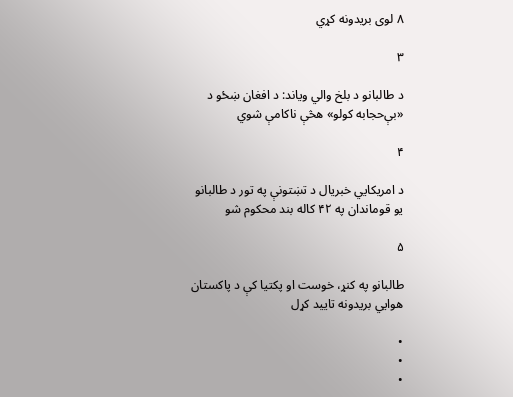۸ لوی بریدونه کړي

۳

د طالبانو د بلخ والي ویاند: د افغان ښځو د «بې‌حجابه کولو» هڅې ناکامې شوي

۴

د امریکايي خبریال د تښتونې په تور د طالبانو یو قوماندان په ۴۲ کاله بند محکوم شو

۵

طالبانو په کنړ، خوست او پکتیا کې د پاکستان هوايي بریدونه تایید کړل

•
•
•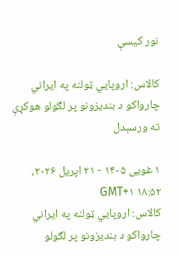نور کیسې

کالاس: اروپايي ټولنه په ایراني چارواکو د بندیزونو پر لګولو هوکړې ته ورسېدل

۱ غویی ۱۴۰۵ - ۲۱ اپریل ۲۰۲۶، ۱۸:۵۲ GMT+۱
کالاس: اروپايي ټولنه په ایراني چارواکو د بندیزونو پر لګولو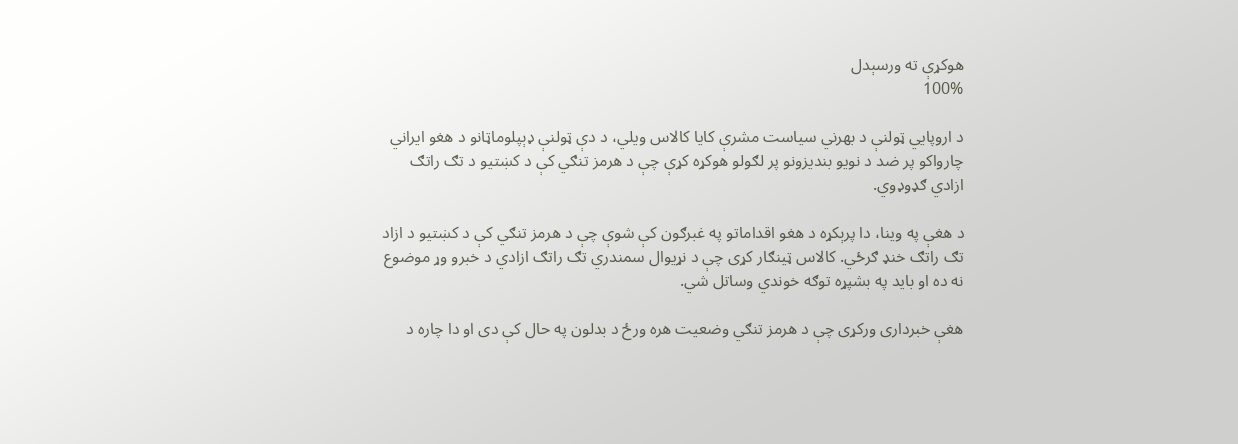هوکړې ته ورسېدل
100%

د اروپایي ټولنې د بهرني سیاست مشرې کایا کالاس ویلي، د دې ټولنې ډېپلوماټانو د هغو ایراني چارواکو پر ضد د نويو بندیزونو پر لګولو هوکړه کړې چې د هرمز تنګي کې د کښتيو د تګ راتګ ازادي ګډوډوي.

د هغې په وینا، دا پرېکړه د هغو اقداماتو په غبرګون کې شوې چې د هرمز تنګي کې د کښتيو د ازاد تګ راتګ خنډ ګرځي. کالاس ټینګار کړی چې د نړیوال سمندري تګ راتګ ازادي د خبرو وړ موضوع نه ده او باید په بشپړه توګه خوندي وساتل شي.

هغې خبرداری ورکړی چې د هرمز تنګي وضعیت هره ورځ د بدلون په حال کې دی او دا چاره د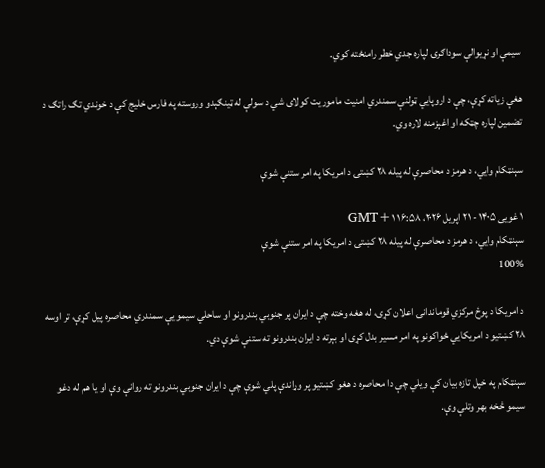سیمې او نړیوالې سوداګرۍ لپاره جدي خطر رامنځته کوي.

هغې زیاته کړې، چې د اروپايي ټولنې سمندري امنیت ماموریت کولای شي د سولې له ټینګېدو وروسته په فارس خلیج کې د خوندي تګ راتګ د تضمین لپاره چټکه او اغېزمنه لاره وي.

سېنټکام وايي، د هرمز د محاصرې له پیله ۲۸ کښتۍ د امریکا په امر ستنې شوې

۱ غویی ۱۴۰۵ - ۲۱ اپریل ۲۰۲۶، ۱۶:۵۸ GMT+۱
سېنټکام وايي، د هرمز د محاصرې له پیله ۲۸ کښتۍ د امریکا په امر ستنې شوې
100%

د امریکا د پوځ مرکزي قوماندانۍ اعلان کړی، له هغه وخته چې د ایران پر جنوبي بندرونو او ساحلي سیمو یې سمندري محاصره پیل کړې، تر اوسه ۲۸ کښتیو د امریکايي ځواکونو په امر مسیر بدل کړی او بېرته د ایران بندرونو ته ستنې شوې دي.

سېنټکام په خپل تازه بیان کې ویلي چې دا محاصره د هغو کښتیو پر وړاندې پلي شوې چې د ایران جنوبي بندرونو ته روانې وې او یا هم له دغو سیمو څخه بهر وتلې وې.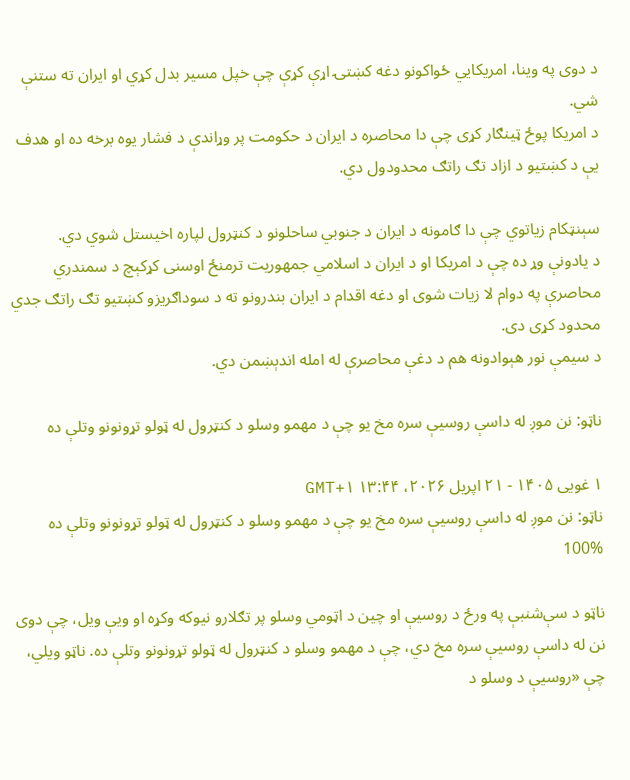د دوی په وینا، امریکايي ځواکونو دغه کښتۍ اړې کړې چې خپل مسیر بدل کړي او ایران ته ستنې شي.
د امریکا پوځ ټینګار کړی چې دا محاصره د ایران د حکومت پر وړاندې د فشار یوه برخه ده او هدف یې د کښتیو د ازاد تګ راتګ محدودول دي.

سېنټکام زیاتوي چې دا ګامونه د ایران د جنوبي ساحلونو د کنټرول لپاره اخیستل شوي دي.
د یادونې وړ ده چې د امریکا او د ایران د اسلامي جمهوریت ترمنځ اوسنی کړکېچ د سمندري محاصرې په دوام لا زیات شوی او دغه اقدام د ایران بندرونو ته د سوداګریزو کښتیو تګ راتګ جدي محدود کړی دی.
د سیمې نور هېوادونه هم د دغې محاصرې له امله اندېښمن دي.

ناټو: نن موږ له داسې روسیې سره مخ یو چې د مهمو وسلو د کنټرول له ټولو تړونونو وتلې ده

۱ غویی ۱۴۰۵ - ۲۱ اپریل ۲۰۲۶، ۱۳:۴۴ GMT+۱
ناټو: نن موږ له داسې روسیې سره مخ یو چې د مهمو وسلو د کنټرول له ټولو تړونونو وتلې ده
100%

ناټو د سې‌شنبې په ورځ د روسیې او چین د اټومي وسلو پر تګلارو نیوکه وکړه او ویې ویل، چې دوی نن له داسې روسیې سره مخ دي، چې د مهمو وسلو د کنټرول له ټولو تړونونو وتلې ده. ناټو ویلي، چې «روسیې د وسلو د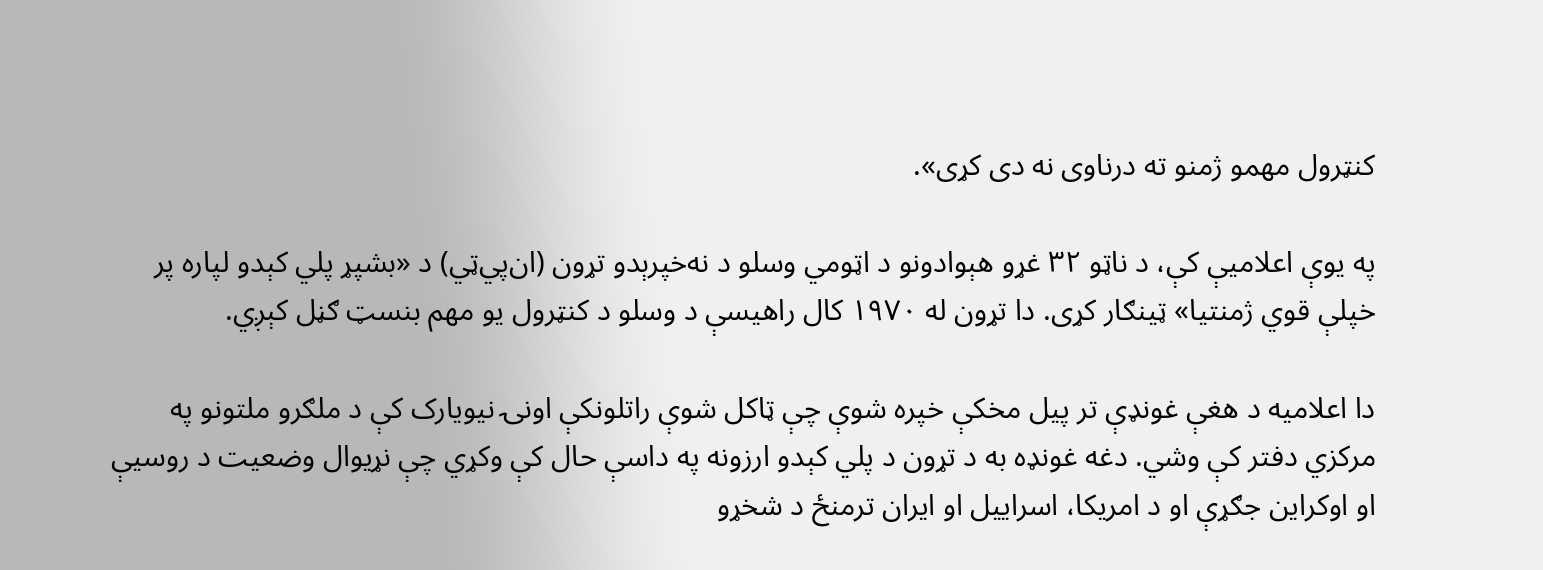کنټرول مهمو ژمنو ته درناوی نه دی کړی».

په یوې اعلامیې کې، د ناټو ۳۲ غړو هېوادونو د اټومي وسلو د نه‌خپرېدو تړون (ان‌پي‌ټي) د «بشپړ پلي کېدو لپاره پر خپلې قوي ژمنتیا» ټینګار کړی. دا تړون له ۱۹۷۰ کال راهیسې د وسلو د کنټرول یو مهم بنسټ ګڼل کېږي.

دا اعلامیه د هغې غونډې تر پیل مخکې خپره شوې چې ټاکل شوې راتلونکې اونۍ نیویارک کې د ملګرو ملتونو په مرکزي دفتر کې وشي. دغه غونډه به د تړون د پلي کېدو ارزونه په داسې حال کې وکړي چې نړیوال وضعیت د روسیې او اوکراین جګړې او د امریکا، اسراییل او ایران ترمنځ د شخړو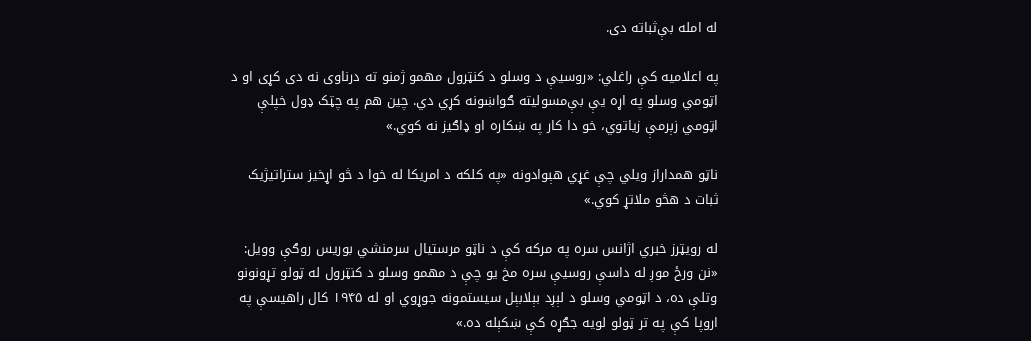له امله بې‌ثباته دی.

په اعلامیه کې راغلي: «روسیې د وسلو د کنټرول مهمو ژمنو ته درناوی نه دی کړی او د اټومي وسلو په اړه یې بې‌مسولیته ګواښونه کړي دي. چین هم په چټک ډول خپلې اټومي زېرمې زیاتوي، خو دا کار په ښکاره او ډاګیز نه کوي.»

ناټو همداراز ویلي چې غړي هېوادونه «په کلکه د امریکا له خوا د څو اړخیز ستراتیژیک ثبات د هڅو ملاتړ کوي.»

له رویټرز خبري اژانس سره په مرکه کې د ناټو مرستیال سرمنشي بوریس روګې وویل: «نن ورځ موږ له داسې روسیې سره مخ یو چې د مهمو وسلو د کنټرول له ټولو تړونونو وتلې ده، د اټومي وسلو د لېږد بېلابېل سیستمونه جوړوي او له ۱۹۴۵ کال راهیسې په اروپا کې په تر ټولو لویه جګړه کې ښکېله ده.»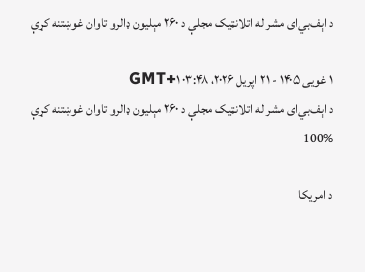د اېف‌بي‌ای مشر له اتلانټیک مجلې د ۲۶۰ مېلیون ډالرو تاوان غوښتنه کړې

۱ غویی ۱۴۰۵ - ۲۱ اپریل ۲۰۲۶، ۰۳:۴۸ GMT+۱
د اېف‌بي‌ای مشر له اتلانټیک مجلې د ۲۶۰ مېلیون ډالرو تاوان غوښتنه کړې
100%

د امریکا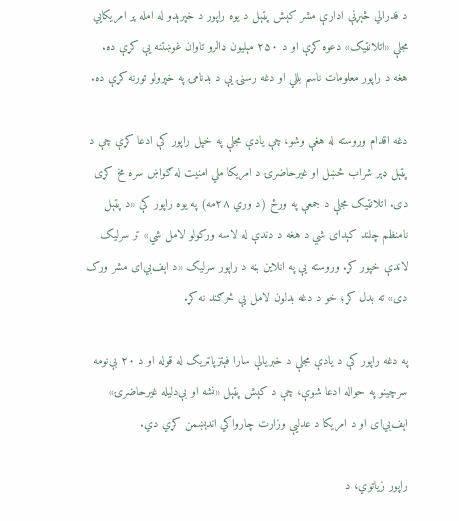د فدرالي څېړنې ادارې مشر کېش پټېل د یوه راپور د خپرېدو له امله پر امریکايي مجلې «اتلانټیک» دعوه کړې او د ۲۵۰ مېلیون ډالرو تاوان غوښتنه یې کړې ده. هغه د راپور معلومات ناسم بللي او دغه رسنۍ یې د بدنامۍ په خپرولو تورنه کړې ده.

دغه اقدام وروسته له هغې وشو، چې یادې مجلې په خپل راپور کې ادعا کړې چې د پټېل ډېر شراب څښل او غیرحاضرۍ د امریکا ملي امنیت له ګواښ سره مخ کړی دی. اتلانټیک مجلې د جمعې په ورځ (د وري ۲۸مه) په یوه راپور کې «د پټېل نامنظم چلند کېدای شي د هغه د دندې له لاسه ورکولو لامل شي» تر سرلیک لاندې خپور کړ. وروسته یې په انلاین بڼه د راپور سرلیک «د اېف‌‌بي‌‌ای مشر ورک دی» ته بدل کړ؛ خو د دغه بدلون لامل یې څرګند نه کړ.

په دغه راپور کې د یادې مجلې د خبریالې سارا فېتزپاټریک له قوله او د ۲۰ بې‌نومه سرچینو په حواله ادعا شوې، چې د کېش پټېل «نشه او بې‌دلیله غیرحاضرۍ» اېف‌بي‌ای او د امریکا د عدلیې وزارت چارواکي اندېښمن کړي دي.

راپور زیاتوي، د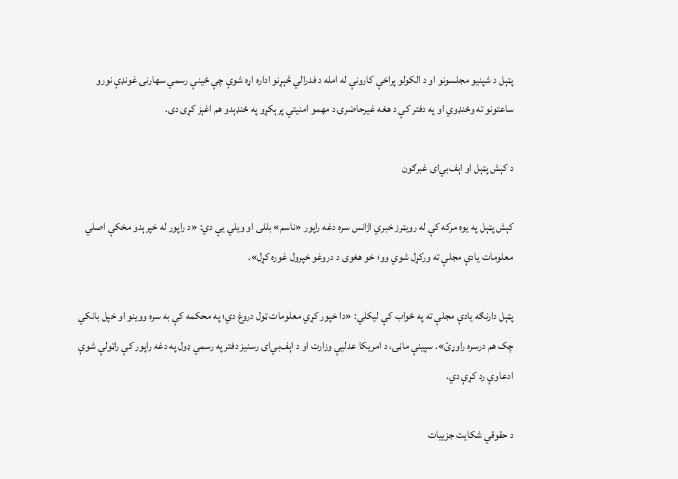پټېل د شپنیو مجلسونو او د الکولو پراخې کارونې له امله د فدرالي‌ څېړنو اداره اړه شوې چې ځینې رسمي سهارنۍ غونډې نورو ساعتونو ته وځنډوي او په دفتر کې د هغه غیرحاضرۍ د مهمو امنیتي پرېکړو په ځنډېدو هم اغېز کړی دی.

د کېش پټېل او اېف‌بي‌‌ای غبرګون

کېش پټېل په یوه مرکه کې له رویټرز خبري اژانس سره دغه راپور «ناسم» بللی او ویلي یې دي: «د راپور له خپرېدو مخکې اصلي معلومات یادې مجلې ته ورکړل شوي وو؛ خو هغوی د دروغو خپرول غوره کړل».

پټېل دارنګه یادې مجلې ته په ځواب کې لیکلي: «دا خپور کړي‌ معلومات ټول دروغ دي؛ په محکمه کې به سره ووینو او خپل بانکي چک هم درسره راوړئ». سپینې ماڼۍ، د امریکا عدلیې وزارت او د اېف‌بي‌ای رسنیز دفتر په رسمي ډول په دغه راپور کې راټولې شوې ادعاوې رد کړې دي.

د حقوقي شکایت جزییات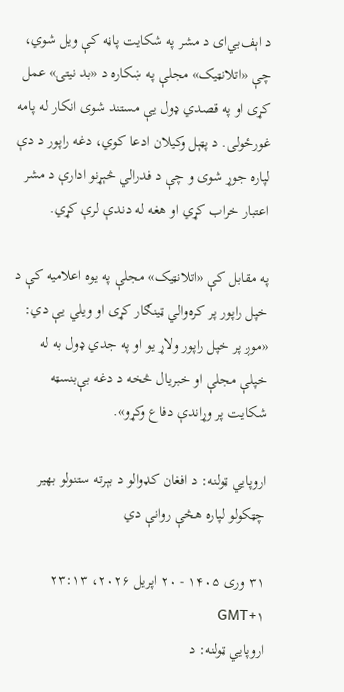د اېف‌بي‌ای د مشر په شکایت‌ پاڼه کې ویل شوي، چې «اتلانټیک» مجلې په ښکاره د «بد نیتۍ» عمل کړی او په قصدي ډول یې مستند شوی انکار له پامه غورځولی. د پټېل وکیلان ادعا کوي، دغه راپور د دې لپاره جوړ شوی و چې د فدرالي څېړنو ادارې د مشر اعتبار خراب کړي او هغه له دندې لرې کړي.

په مقابل کې «اتلانټیک» مجلې په یوه اعلامیه کې د خپل راپور پر کره‌والي ټینګار کړی او ویلي یې دي: «موږ پر خپل راپور ولاړ یو او په جدي ډول به له خپلې مجلې او خبریال څخه د دغه بې‌بنسټه شکایت پر وړاندې دفاع وکړو».

اروپايي ټولنه: د افغان کډوالو د بېرته ستنولو بهیر چټکولو لپاره هڅې روانې دي

۳۱ وری ۱۴۰۵ - ۲۰ اپریل ۲۰۲۶، ۲۳:۱۳ GMT+۱
اروپايي ټولنه: د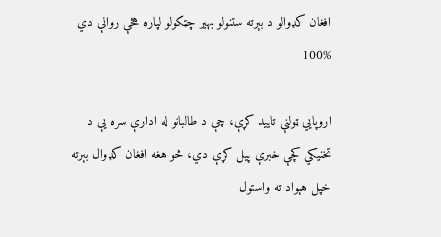افغان کډوالو د بېرته ستنولو بهیر چټکولو لپاره هڅې روانې دي
100%

اروپايي ټولنې تایید کړې، چې د طالبانو له ادارې سره یې د تخنیکي کچې خبرې پیل کړې دي، څو هغه افغان کډوال بېرته خپل هېواد ته واستول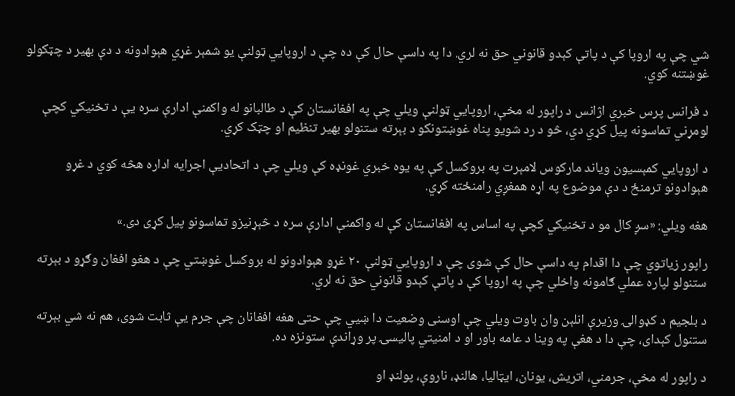شي چې په اروپا کې د پاتې کېدو قانوني حق نه لري. دا په داسې حال کې ده چې د اروپايي ټولنې یو شمېر غړي هېوادونه د دې بهیر د چټکولو غوښتنه کوي.

د فرانس پرس خبري اژانس د راپور له مخې، اروپايي ټولنې ویلي چې په افغانستان کې د طالبانو له واکمنې ادارې سره یې د تخنیکي کچې لومړني تماسونه پیل کړي دي، څو د رد شویو پناه غوښتونکو د بېرته ستنولو بهیر تنظیم او چټک کړي.

د اروپايي کمېسیون ویاند مارکوس لامېرت په بروکسل کې په یوه خبري غونډه کې ویلي چې د اتحادیې اجرایه اداره هڅه کوي د غړو هېوادونو ترمنځ د دې موضوع په اړه همغږي رامنځته کړي.

هغه ویلي: «سږ کال مو د تخنیکي کچې په اساس په افغانستان کې له واکمنې ادارې سره د څېړنیزو تماسونو پیل کړی دی.»

راپور زیاتوي چې دا اقدام په داسې حال کې شوی چې د اروپايي ټولنې ۲۰ غړو هېوادونو له بروکسل غوښتي چې د هغو افغان وګړو د بېرته ستنولو لپاره عملي ګامونه واخلي چې په اروپا کې د پاتې کېدو قانوني حق نه لري.

د بلجیم د کډوالۍ وزیرې انلېن وان باوت ویلي چې اوسنی وضعیت دا ښيي چې حتی هغه افغانان چې جرم یې ثابت شوی، هم نه شي بېرته ستنول کېدای، چې دا د هغې په وینا د عامه باور او د امنیتي پالیسۍ پر وړاندې ستونزه ده.

د راپور له مخې، جرمني، اتریش، یونان، ایټالیا، هالنډ، ناروې، پولنډ او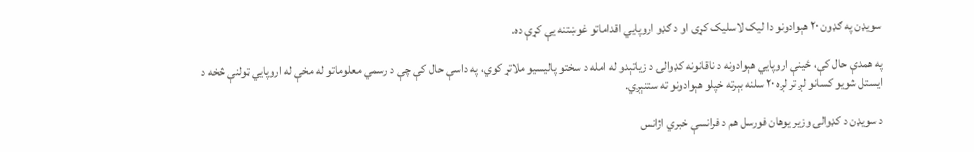سویډن په ګډون ۲۰ هېوادونو دا لیک لاسلیک کړی او د ګډو اروپايي اقداماتو غوښتنه یې کړې ده.

په همدې حال کې، ځینې اروپايي هېوادونه د ناقانونه کډوالۍ د زیاتېدو له امله د سختو پالیسیو ملاتړ کوي، په داسې حال کې چې د رسمي معلوماتو له مخې له اروپايي ټولنې څخه د ایستل شویو کسانو لږ تر لږه ۲۰ سلنه بېرته خپلو هېوادونو ته ستنېږي.

د سویډن د کډوالۍ وزیر یوهان فورسل هم د فرانسې خبري اژانس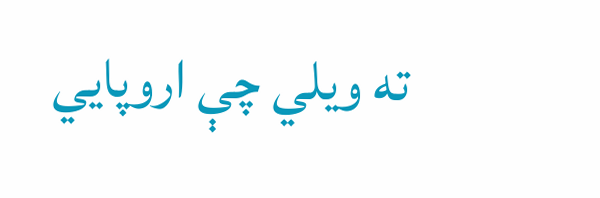ته ویلي چې اروپايي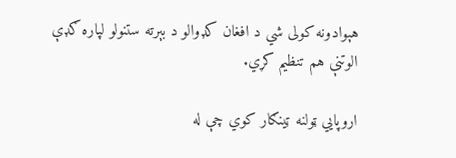هېوادونه کولی شي د افغان کډوالو د بېرته ستنولو لپاره ګډې الوتنې هم تنظیم کړي.

اروپايي ټولنه ټینګار کوي چې له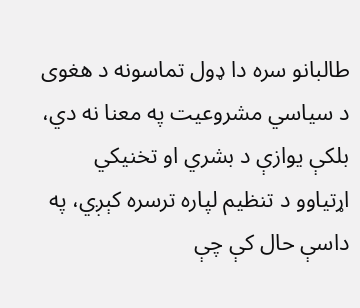طالبانو سره دا ډول تماسونه د هغوی د سیاسي مشروعیت په معنا نه دي، بلکې یوازې د بشري او تخنیکي اړتیاوو د تنظیم لپاره ترسره کېږي، په داسې حال کې چې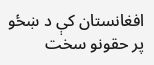افغانستان کې د ښځو پر حقونو سخت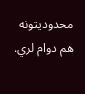محدودیتونه هم دوام لري.